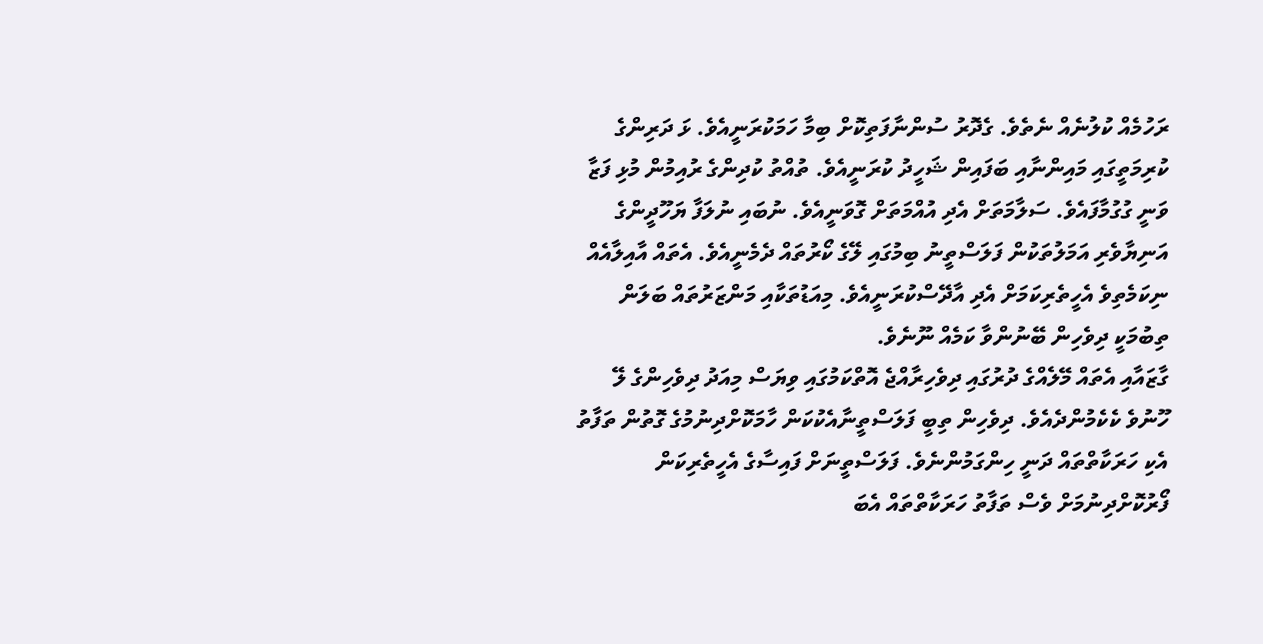ރަހުމެއް ކުލުނެއް ނެތެވެ. ގެދޮރު ސުންނާފަތިކޮށް ބިމާ ހަމަކުރަނީއެވެ. ޅަ ދަރިންގެ ކުރިމަތީގައި މައިންނާއި ބަފައިން ޝަހީދު ކުރަނީއެވެ. ތުއްތު ކުދިންގެ ރުއިމުން މުޅި ފަޒާ ވަނީ ގުގުމާފައެވެ. ސަލާމަތަށް އެދި އުއްމަތަށް ގޮވަނީއެވެ. ނުބައި ނުލަފާ ޔަހޫދީންގެ އަނިޔާވެރި އަމަލުތަކުން ފަލަސްތީނު ބިމުގައި ލޭގެ ކޯރުތައް ދެމެނީއެވެ. އެތައް އާއިލާއެއް ނިކަމެތިވެ އެހީތެރިކަމަށް އެދި އާދޭސްކުރަނީއެވެ. މިއަޑުތަކާއި މަންޒަރުތައް ބަލަން ތިބުމަކީ ދިވެހިން ބޭނުންވާ ކަމެއް ނޫނެވެ.
ގާޒައާއި އެތައް މޭލެއްގެ ދުރުގައި ދިވެހިރާއްޖެ އޮތްކަމުގައި ވިޔަސް މިއަދު ދިވެހިންގެ ލޭ ހޫނުވެ ކެކެމުންދެއެވެ. ދިވެހިން ތިބީ ފަލަސްތީނާއެކުކަން ހާމަކޮށްދިނުމުގެ ގޮތުން ތަފާތު އެކި ހަރަކާތްތައް ދަނީ ހިންގަމުންނެވެ. ފަލަސްތީނަށް ފައިސާގެ އެހީތެރިކަން ފޯރުކޮށްދިނުމަށް ވެސް ތަފާތު ހަރަކާތްތައް އެބަ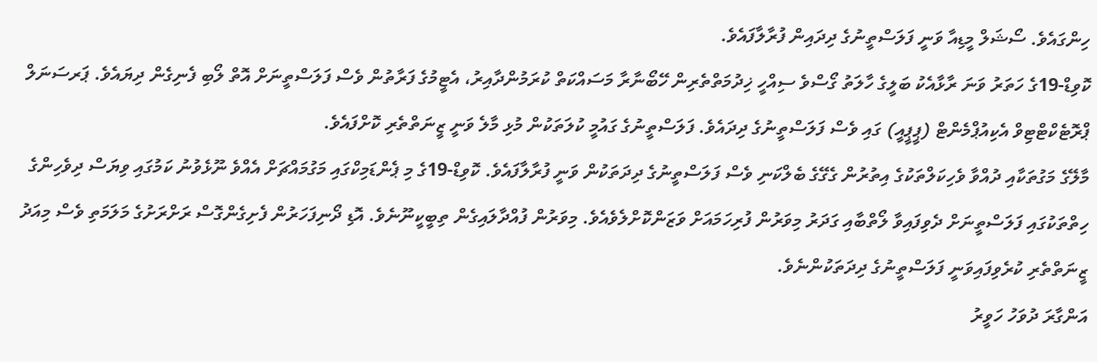ހިންގައެވެ. ސޯޝަލް މީޑިއާ ވަނީ ފަލަސްތީނުގެ ދިދައިން ފުރާލާފައެވެ.
ކޮވިޑް-19ގެ ހަތަރު ވަނަ ރާޅާއެކު ބަލީގެ ހާލަތު ގޯސްވެ ސިއްހީ ޚިދުމަތްތެރިން ހޭބޯނާރާ މަސައްކަތް ކުރަމުންދާއިރު، އެޓީމުގެ ފަރާތުން ވެސް ފަލަސްތީނަށް އޮތް ލޯބި ފެނިގެން ދިޔައެވެ. ޕަރސަނަލް ޕްރޮޓެކްޓްޓިވް އެކިއުޕްމެންޓް (ޕީޕީއީ) ގައި ވެސް ފަލަސްތީނުގެ ދިދައެވެ. ފަލަސްތީނުގެ ގައުމީ ކުލަތަކުން މުޅި މާލެ ވަނީ ޒީނަތްތެރި ކޮށްފައެވެ.
މާލޭގެ މަގުތަކާއި ދުއްވާ ވެހިކަލްތަކުގެ އިތުރުން ގެގޭގެ ބެލްކަނި ވެސް ފަލަސްތީނުގެ ދިދަތަކުން ވަނީ ފުރާލާފައެވެ. ކޮވިޑް-19ގެ މި ޕެންޑަމިކްގައި މަގުމައްޗަށް އެއްވެ ނޫޅެވުނު ކަމުގައި ވިޔަސް ދިވެހިންގެ ހިތްތަކުގައި ފަލަސްތީނަށް ދެވިފައިވާ ލޯތްބާއި ގަދަރު މިވަރުން ފުރިހަމައަށް ވަޒަންކޮށްލެވެއެވެ. މިވަރުން ފުއްދާލައިގެން ތިބީކީނޫނެވެ. އޮޑި ދޯނިފަހަރުން ފެށިގެންގޮސް ރަށްރަށުގެ މަލަމަތި ވެސް މިއަދު ޒީނަތްތެރި ކުރެވިފައިވަނީ ފަލަސްތީނުގެ ދިދަތަކުންނެވެ.
އަންގާރަ ދުވަހު ހަވީރު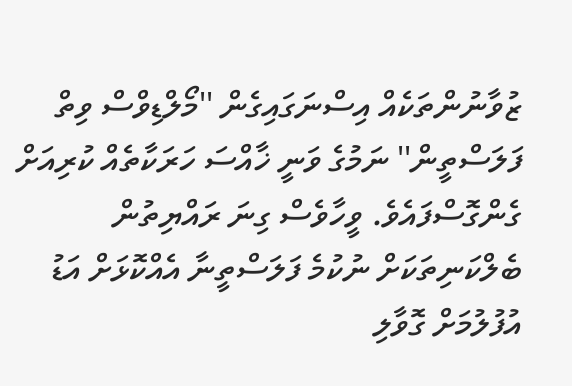ޒުވާނުންތަކެއް އިސްނަގައިގެން ''މޯލްޑިވްސް ވިތް ފަލަސްތީން'' ނަމުގެ ވަނީ ޚާއްސަ ހަރަކާތެއް ކުރިއަށް ގެންގޮސްފައެވެ. ވީހާވެސް ގިނަ ރައްޔިތުން ބެލްކަނިތަކަށް ނުކުމެ ފަލަސްތީނާ އެއްކޮޅަށް އަޑު އުފުލުމަށް ގޮވާލި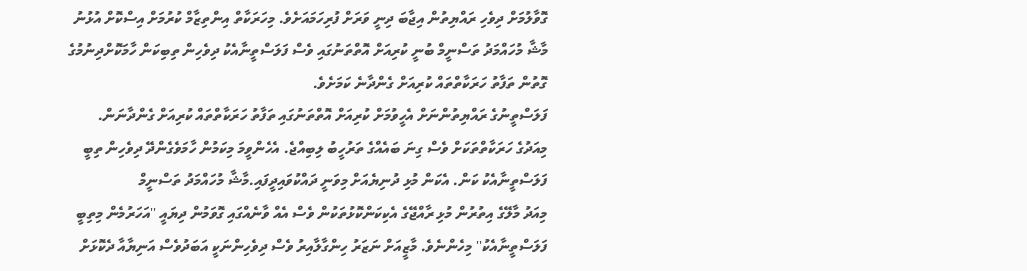ގޮވާލުމަށް ދިވެހި ރައްޔިތުން އިޖާބަ ދިނީ ވަރަށް ފުރިހަމައަށެވެ. މިހަރަކާތް އިންތިޒާމް ކުރުމަށް އިސްކޮށް އުޅުނު މާޝާ މުހައްމަދު ތަސްނީމް ބުނީ ކުރިއަށް އޮތްތަނުގައި ވެސް ފަލަސްތީނާއެކު ދިވެހިން ތިބިކަން ހާމަކޮށްދިނުމުގެ ގޮތުން ތަފާތު ހަރަކާތްތައް ކުރިއަށް ގެންދާނެ ކަމަށެވެ.
ފަލަސްތީނުގެ ރައްޔިތުންނަށް އެހީވުމަށް ކުރިއަށް އޮތްތަނުގައި ތަފާތު ހަރަކާތްތައް ކުރިއަށް ގެންދާނަން. މިއަދުގެ ހަރަކާތްތަކަށް ވެސް ގިނަ ބައެއްގެ ތަރުހީބު ލިބިއްޖެ. އެހެންވީމަ މިކަމުން ހާމަވެގެންދޭ ދިވެހިން ތިބީ ފަލަސްތީނާއެކު ކަން. އެކަން މުޅި ދުނިޔެއަށް މިވަނީ ދައްކުވައިދީފައި.މާޝާ މުހައްމަދު ތަސްނީމް
މިއަދު މާލޭގެ އިތުރުން މުޅި ރާއްޖޭގެ އެކިކަންކޮޅުތަކުން ވެސް އެއް ވާނެއްގައި ގޮވަމުން ދިޔައީ ''އަހަރުމެން މިތިބީ ފަލަސްތީނާއެކު'' މިހެންނެވެ. މާޒީއަށް ނަޒަރު ހިންގާލާއިރު ވެސް ދިވެހިންނަކީ އަބަދުވެސް އަނިޔާއާ ދެކޮޅަށް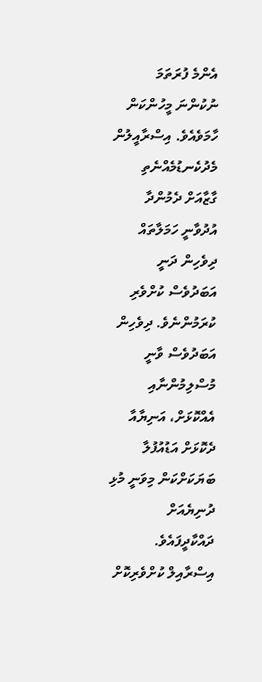އެންމެ ފުރަތަމަ ނުކުންނަ މީހުންކަން ހާމަވެއެވެ. އިސްރާއީލުން މެދުކެނޑުމެއްނެތި ގާޒާއަށް ދެމުންދާ އުދުވާނީ ހަމަލާތައް ދިވެހިން ދަނީ އަބަދުވެސް ކުށްވެރި ކުރަމުންނެވެ. ދިވެހިން އަބަދުވެސް ވާނީ މުސްލިމުންނާއި އެއްކޮޅަށް، އަނިޔާއާ ދެކޮޅަށް އަޑުއުފުލާ ބަޔަކަށްކަން މިވަނީ މުޅި ދުނިޔެއަށް ދައްކާދީފައެވެ.
އިސްރާއިލް ކުށްވެރިކޮށް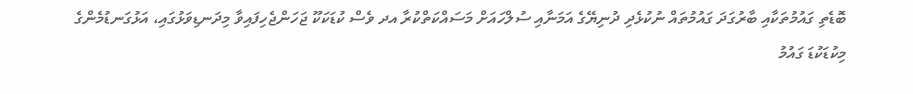ބޮޑެތި ގައުމުތަކާއި ބާރުގަދަ ގައުމުތައް ނުކުޅެދި ދުނިޔޭގެ އަމަނާއި ސުލްހައަށް މަސައްކަތްކުރާ އދ ވެސް ކުޑަކަކޫ ޖަހަންޖެހިފައިވާ މިދަނޑިވަޅުގައި، އަޅުގަނޑުމެންގެ މިކުޑަކުޑަ ގައުމު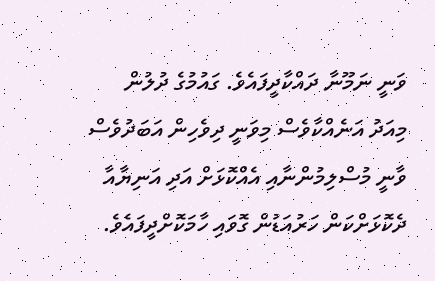ވަނީ ނަމޫނާ ދައްކާދީފައެވެ. ގައުމުގެ ދުލުން މިއަދު އަނެއްކާވެސް މިވަނީ ދިވެހިން އަބަދުވެސް ވާނީ މުސްލިމުންނާއި އެއްކޮޅަށް އަދި އަނިޔާއާ ދެކޮޅަށްކަން ހަރުއަޑުން ގޮވައި ހާމަކޮށްދީފައެވެ.